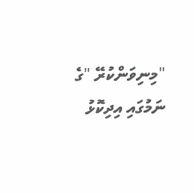"މިނިވަންކުރޭ "ގެ ނަމުގައި އިދިކޮޅު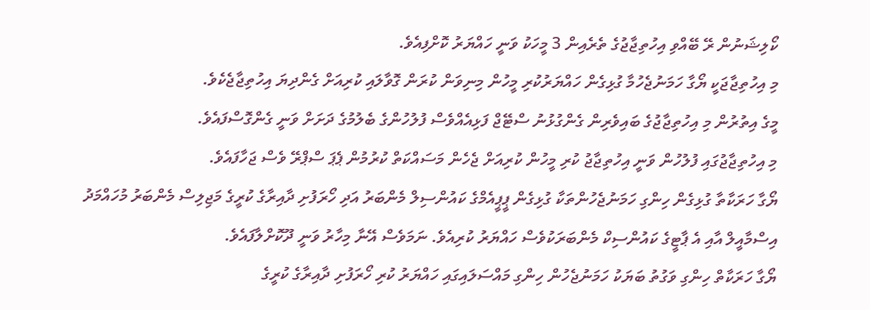ކޯލިޝަނުން ރޭ ބޭއްވި އިހުތިޖާޖުގެ ތެރެއިން 3 މީހަކު ވަނީ ހައްޔަރު ކޮށްފިއެވެ.
މި އިހުތިޖާޖަކީ ޔޯގާ ހަމަނުޖެހުމާ ގުޅިގެން ހައްޔަރުކުރި މީހުން މިނިވަން ކުރަން ގޮވާލައި ކުރިއަށް ގެންދިޔަ އިހުތިޖާޖެކެވެ.
މީގެ އިތުރުން މި އިހުތިޖާޖުގެ ބައިވެރިން ގެންގުޅުނު ސްޓޭޖް ފަޅިއެއްވެސް ފުލުހުންގެ ބެލުމުގެ ދަށަށް ވަނީ ގެންގޮސްފައެވެ.
މި އިހުތިޖާޖުގައި ފުލުހުން ވަނީ އިހުތިޖާޖު ކުރި މީހުން ކުރިއަށް ޖެހެން މަސައްކަތް ކުރުމުން ޕެޕަ ސްޕްރޭ ވެސް ޖަހާފައެވެ.
ޔޯގާ ހަރަކާތާ ގުޅިގެން ހިންގި ހަމަނުޖެހުންތަކާ ގުޅިގެން ޕީޕީއެމްގެ ކައުންސިލް މެންބަރު އަދި ހޯރަފުށި ދާއިރާގެ ކުރީގެ މަޖިލިސް މެންބަރު މުހައްމަދު އިސްމާއީލް އާއި އެ ޕާޓީގެ ކައުންސިކް މެންބަރަކުވެސް ހައްޔަރު ކުރިއެވެ. ނަމަވެސް އޭނާ މިހާރު ވަނީ ދޫކޮށްލާފައެވެ.
ޔޯގާ ހަރަކާތް ހިންގި ވަގުތު ބަޔަކު ހަމަނުޖެހުން ހިންގި މައްސަލައިގައި ހައްޔަރު ކުރި ހޯރަފުށި ދާއިރާގެ ކުރީގެ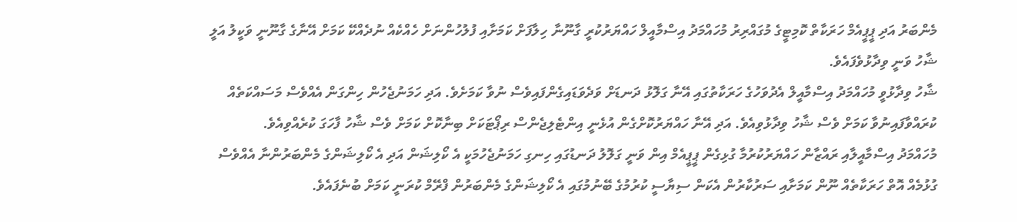މެންބަރު އަދި ޕީޕީއެމް ހަރަކާތް ކޮމިޓީގެ މުގައްރިރު މުހައްމަދު އިސްމާއީލް ހައްޔަރުކުރީ ގާނޫނާ ހިލާފަށް ކަމަށާއި ފުލުހުންނަށް ހެއްކެއް ނުދެއްކޭ ކަމަށް އޭނާގެ ގާނޫނީ ވަކީލު އަލީ ޝާހު ވަނީ ވިދާޅުވެފައެވެ.
ޝާހު ވިދާޅުވީ މުހައްމަދު އިސްމާއީލް އެދުވަހުގެ ހަރަކާތުގައި އޭނާ ގަލޮޅު ދަނޑަށް ވަދެވަޑައިގެންފައިވެސް ނުވާ ކަމަށެވެ. އަދި ހަމަނުޖެހުން ހިންގަން އެއްވެސް މަސައްކަތެއް ކުރައްވާފައިނުވާ ކަމަށް ވެސް ޝާހު ވިދާޅުވިއެވެ. އަދި އޭނާ ހައްޔަރުކޮށްގެން އުޅެނީ އިންޓެލިޖެންސް ރިޕޯޓަކަށް ބިނާކޮށް ކަމަށް ވެސް ޝާހު ފާހަގަ ކުރެއްވިއެވެ.
މުހައްމަދު އިސްމާއީލާއި ރައްޒާން ހައްޔަރުކުރުމާ ގުޅިގެން ޕީޕީއެމް އިން ވަނީ ގަލޮލު ދަނޑުގައި ހިނގި ހަމަނުޖެހުމަކީ އެ ކޯލިޝަން އަދި އެ ކޯލިޝަންގެ މެންބަރުންނާ އެއްވެސް ގުޅުމެއް އޮތް ހަރަކާތެއް ނޫން ކަމަށާއި ސަރުކާރުން އެކަން ސިޔާސީ ކުރުމުގެ ބޭނުމުގައި އެ ކޯލިޝަންގެ މެންބަރުން ފްރޭމް ކުރަނީ ކަމަށް ބުނެފައެވެ.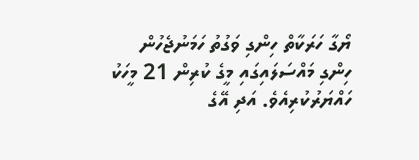ޔޯގާ ހަރަކާތް ހިންގި ވަގުތު ހަމަނުޖެހުން ހިންގި މައްސަލައިގައި މީގެ ކުރިން 21 މީހަކު ހައްޔަރުކުރިއެވެ. އަދި އޭގެ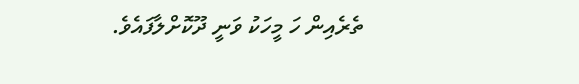ތެރެއިން ހަ މީހަކު ވަނީ ދޫކޮށްލާފައެވެ.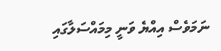ނަމަވެސް އިއްޔެ ވަނީ މިމައްސަލާގައި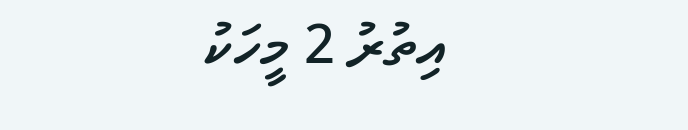އިތުރު 2 މީހަކު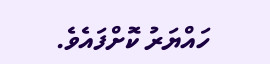ހައްޔަރު ކޮށްފައެވެ.